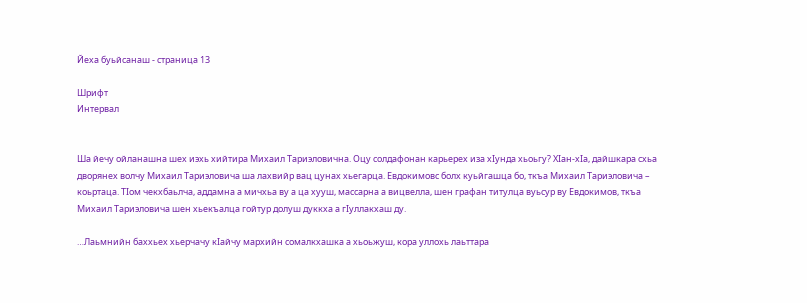Йеха буьйсанаш - страница 13

Шрифт
Интервал


Ша йечу ойланашна шех иэхь хийтира Михаил Тариэловична. Оцу солдафонан карьерех иза хIунда хьоьгу? ХIан-хIа, дайшкара схьа дворянех волчу Михаил Тариэловича ша лахвийр вац цунах хьегарца. Евдокимовс болх куьйгашца бо, ткъа Михаил Тариэловича – коьртаца. ТIом чекхбаьлча, аддамна а мичхьа ву а ца хууш, массарна а вицвелла, шен графан титулца вуьсур ву Евдокимов, ткъа Михаил Тариэловича шен хьекъалца гойтур долуш дуккха а гIуллакхаш ду.

…Лаьмнийн баххьех хьерчачу кIайчу мархийн сомалкхашка а хьоьжуш, кора уллохь лаьттара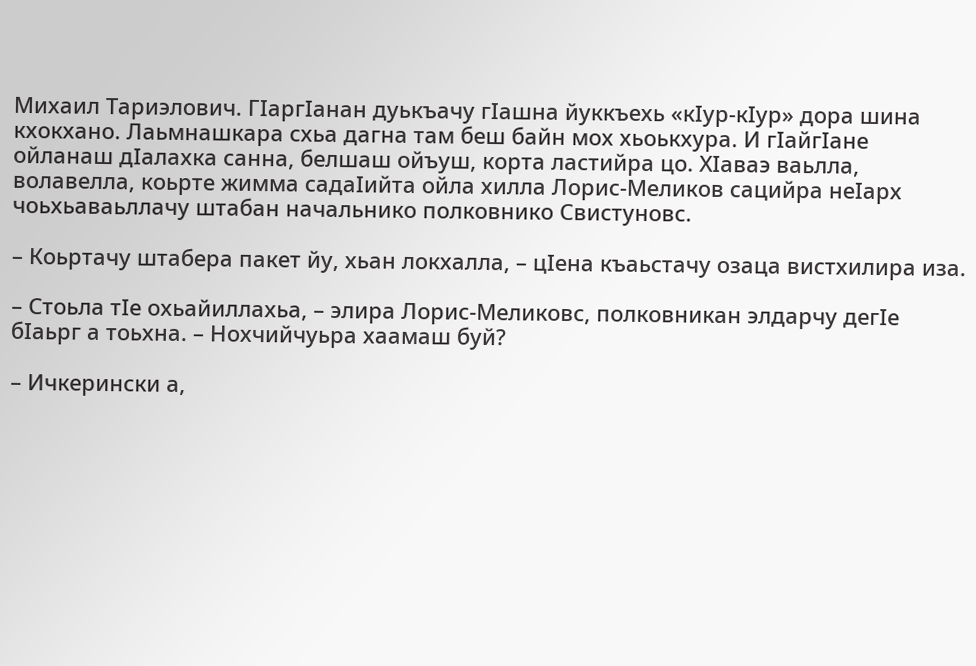Михаил Тариэлович. ГIаргIанан дуькъачу гIашна йуккъехь «кIур-кIур» дора шина кхокхано. Лаьмнашкара схьа дагна там беш байн мох хьоькхура. И гIайгIане ойланаш дIалахка санна, белшаш ойъуш, корта ластийра цо. ХIаваэ ваьлла, волавелла, коьрте жимма садаIийта ойла хилла Лорис-Меликов сацийра неIарх чоьхьаваьллачу штабан начальнико полковнико Свистуновс.

– Коьртачу штабера пакет йу, хьан локхалла, – цIена къаьстачу озаца вистхилира иза.

– Стоьла тIе охьайиллахьа, – элира Лорис-Меликовс, полковникан элдарчу дегIе бIаьрг а тоьхна. – Нохчийчуьра хаамаш буй?

– Ичкерински а,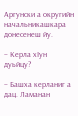Аргунски а округийн начальникашкара донесенеш йу.

– Керла хIун дуьйцу?

– Башха керланиг а дац. Ламанан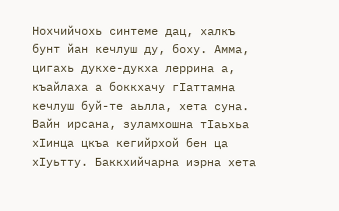Нохчийчохь синтеме дац, халкъ бунт йан кечлуш ду, боху. Амма, цигахь дукхе-дукха леррина а, къайлаха а боккхачу гIаттамна кечлуш буй-те аьлла, хета суна. Вайн ирсана, зуламхошна тIаьхьа хIинца цкъа кегийрхой бен ца хIуьтту. Баккхийчарна иэрна хета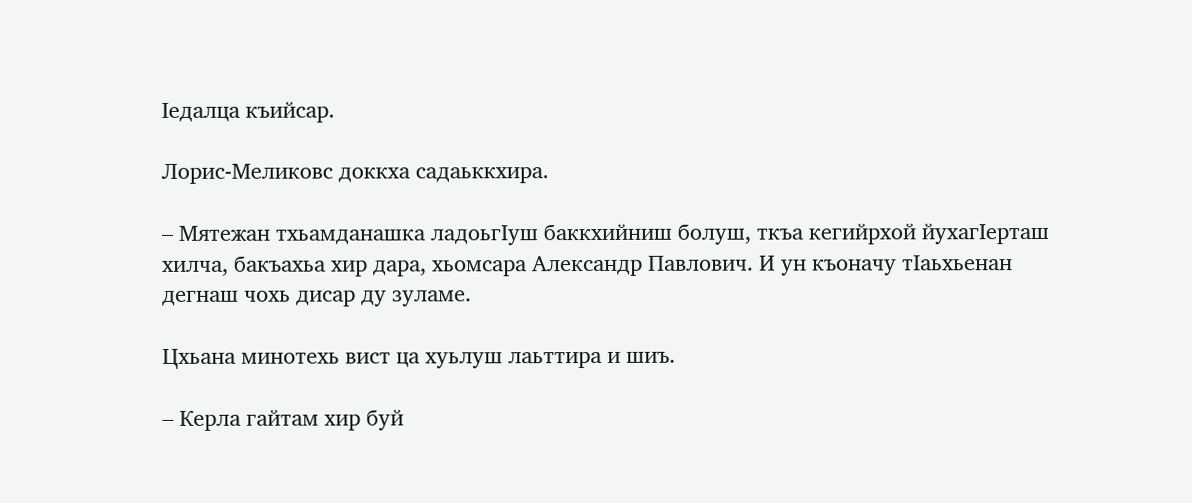Iедалца къийсар.

Лорис-Меликовс доккха садаьккхира.

– Мятежан тхьамданашка ладоьгIуш баккхийниш болуш, ткъа кегийрхой йухагIерташ хилча, бакъахьа хир дара, хьомсара Александр Павлович. И ун къоначу тIаьхьенан дегнаш чохь дисар ду зуламе.

Цхьана минотехь вист ца хуьлуш лаьттира и шиъ.

– Керла гайтам хир буй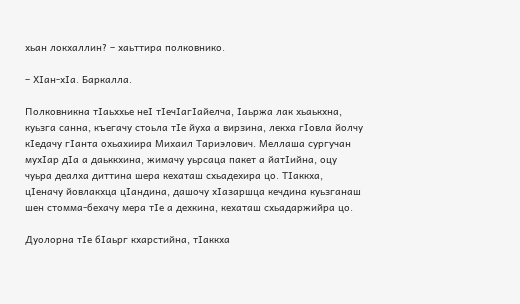хьан локхаллин? – хаьттира полковнико.

– ХIан-хIа. Баркалла.

Полковникна тIаьххье неI тIечIагIайелча, Iаьржа лак хьаькхна, куьзга санна, къегачу стоьла тIе йуха а вирзина, лекха гIовла йолчу кIедачу гIанта охьахиира Михаил Тариэлович. Меллаша сургучан мухIар дIа а даьккхина, жимачу уьрсаца пакет а йатIийна, оцу чуьра деалха диттина шера кехаташ схьадехира цо. ТIаккха, цIеначу йовлакхца цIандина, дашочу хIазаршца кечдина куьзганаш шен стомма-бехачу мера тIе а дехкина, кехаташ схьадаржийра цо.

Дуолорна тIе бIаьрг кхарстийна, тIаккха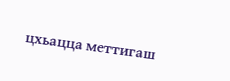цхьацца меттигаш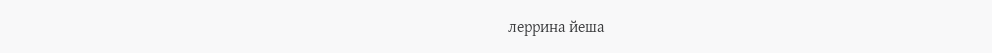леррина йеша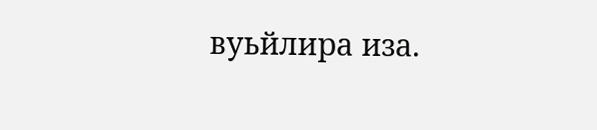вуьйлира иза.